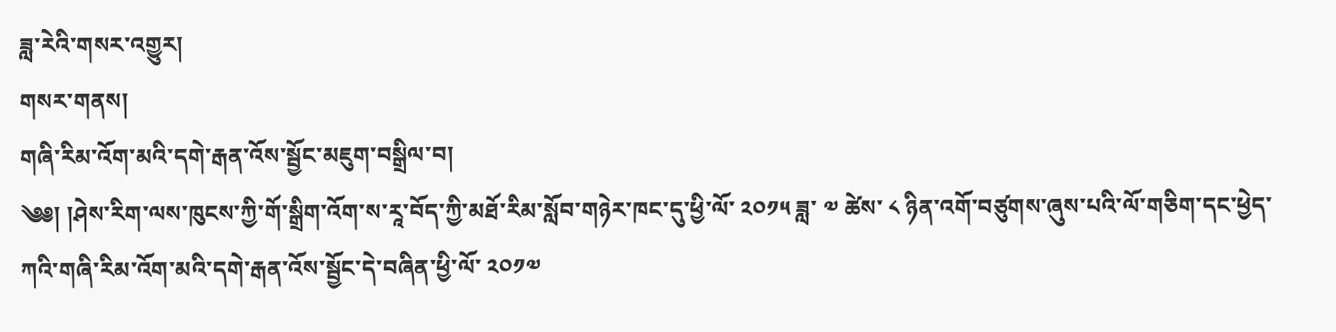ཟླ་རེའི་གསར་འགྱུར།
གསར་གནས།
གཞི་རིམ་འོག་མའི་དགེ་རྒན་འོས་སྦྱོང་མཇུག་བསྒྲིལ་བ།
༄༅། །ཤེས་རིག་ལས་ཁུངས་ཀྱི་གོ་སྒྲིག་འོག་ས་རཱ་བོད་ཀྱི་མཐོ་རིམ་སློབ་གཉེར་ཁང་དུ་ཕྱི་ལོ་ ༢༠༡༥ ཟླ་ ༧ ཚེས་ ༨ ཉིན་འགོ་བཙུགས་ཞུས་པའི་ལོ་གཅིག་དང་ཕྱེད་ཀའི་གཞི་རིམ་འོག་མའི་དགེ་རྒན་འོས་སྦྱོང་དེ་བཞིན་ཕྱི་ལོ་ ༢༠༡༧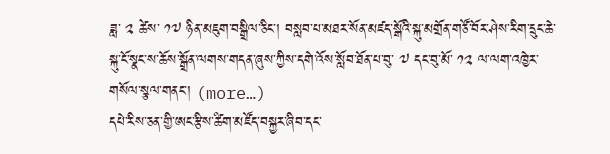ཟླ་ ༢ ཚེས་ ༡༧ ཉིན་མཇུག་བསྒྲིལ་ཅིང་། བསླབ་པ་མཐར་སོན་མཛད་སྒོའི་སྐུ་མགྲོན་གཙོ་བོར་ཤེས་རིག་དྲུང་ཆེ་སྐུ་ངོ་སྣང་ས་ཆོས་སྒྲོན་ལགས་གདན་ཞུས་ཀྱིས་དགེ་འོས་སློབ་ཐོན་པ་བུ་ ༧ དང་བུ་མོ་ ༡༢ ལ་ལག་འཁྱེར་གསོལ་སྩལ་གནང་། (more…)
དཔེ་རིས་ཅན་གྱི་ཨང་རྩིས་ཚིག་མཛོད་བསྐྱར་ཞིབ་དང་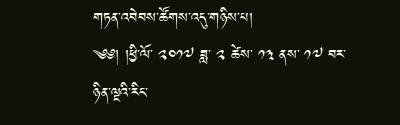གཏན་འབེབས་ཚོགས་འདུ་གཉིས་པ།
༄༅། །ཕྱི་ལོ་ ༢༠༡༧ ཟླ་ ༢ ཚེས་ ༡༣ ནས་ ༡༧ བར་ཉིན་ལྔའི་རིང་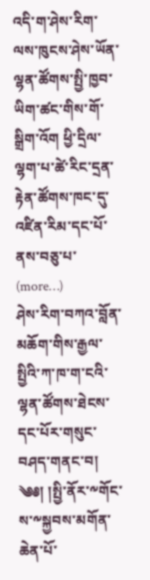འདི་ག་ཤེས་རིག་ལས་ཁུངས་ཤེས་ཡོན་ལྷན་ཚོགས་སྤྱི་ཁྱབ་ཡིག་ཚང་གིས་གོ་སྒྲིག་འོག ཕྱི་དྲིལ་ལྷག་པ་ཚེ་རིང་དྲན་རྟེན་ཚོགས་ཁང་དུ་འཛིན་རིམ་དང་པོ་ནས་བཅུ་པ་ (more…)
ཤེས་རིག་བཀའ་བློན་མཆོག་གིས་རྒྱལ་སྤྱིའི་ཀ་ཁ་ག་ངའི་ལྷན་ཚོགས་ཐེངས་དང་པོར་གསུང་བཤད་གནང་བ།
༄༅། །སྤྱི་ནོར་༸གོང་ས་༸སྐྱབས་མགོན་ཆེན་པོ་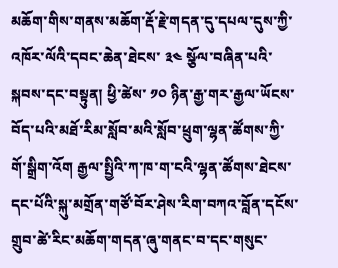མཆོག་གིས་གནས་མཆོག་རྡོ་རྗེ་གདན་དུ་དཔལ་དུས་ཀྱི་འཁོར་ལོའི་དབང་ཆེན་ཐེངས་ ༣༤ སྩོལ་བཞིན་པའི་སྐབས་དང་བསྟུན། ཕྱི་ཚེས་ ༡༠ ཉིན་རྒྱ་གར་རྒྱལ་ཡོངས་བོད་པའི་མཐོ་རིམ་སློབ་མའི་སློབ་ཕྲུག་ལྷན་ཚོགས་ཀྱི་གོ་སྒྲིག་འོག རྒྱལ་སྤྱིའི་ཀ་ཁ་ག་ངའི་ལྷན་ཚོགས་ཐེངས་དང་པོའི་སྐུ་མགྲོན་གཙོ་བོར་ཤེས་རིག་བཀའ་བློན་དངོས་གྲུབ་ཚེ་རིང་མཆོག་གདན་ཞུ་གནང་བ་དང་གསུང་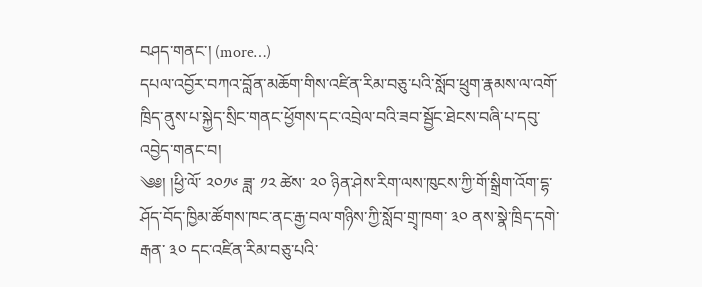བཤད་གནང་། (more…)
དཔལ་འབྱོར་བཀའ་བློན་མཆོག་གིས་འཛིན་རིམ་བཅུ་པའི་སློབ་ཕྲུག་རྣམས་ལ་འགོ་ཁྲིད་ནུས་པ་སྐྱེད་སྲིང་གནང་ཕྱོགས་དང་འབྲེལ་བའི་ཟབ་སྦྱོང་ཐེངས་བཞི་པ་དབུ་འབྱེད་གནང་བ།
༄༅། །ཕྱི་ལོ་ ༢༠༡༦ ཟླ་ ༡༢ ཚེས་ ༢༠ ཉིན་ཤེས་རིག་ལས་ཁུངས་ཀྱི་གོ་སྒྲིག་འོག་དྷ་ཤོད་བོད་ཁྱིམ་ཚོགས་ཁང་ནང་རྒྱ་བལ་གཉིས་ཀྱི་སློབ་གྲྭ་ཁག་ ༣༠ ནས་སྣེ་ཁྲིད་དགེ་རྒན་ ༣༠ དང་འཛིན་རིམ་བཅུ་པའི་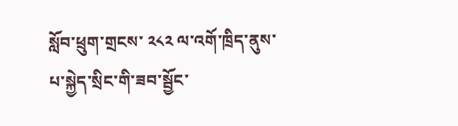སློབ་ཕྲུག་གྲངས་ ༢༨༢ ལ་འགོ་ཁྲིད་ནུས་པ་སྐྱེད་སྲིང་གི་ཟབ་སྦྱོང་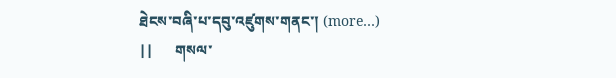ཐེངས་བཞི་པ་དབུ་འཛུགས་གནང་། (more…)
||      གསལ་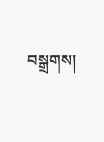བསྒྲགས།